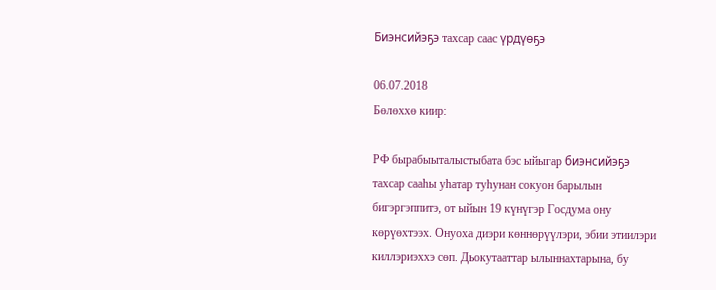Биэнсийэҕэ тахсар саас үрдүөҕэ

06.07.2018
Бөлөххө киир:

РФ бырабыыталыстыбата бэс ыйыгар биэнсийэҕэ тахсар сааһы уһатар туһунан сокуон барылын бигэргэппитэ, от ыйын 19 күнүгэр Госдума ону көрүөхтээх. Онуоха диэри көннөрүүлэри, эбии этиилэри киллэриэххэ сөп. Дьокутааттар ылыннахтарына, бу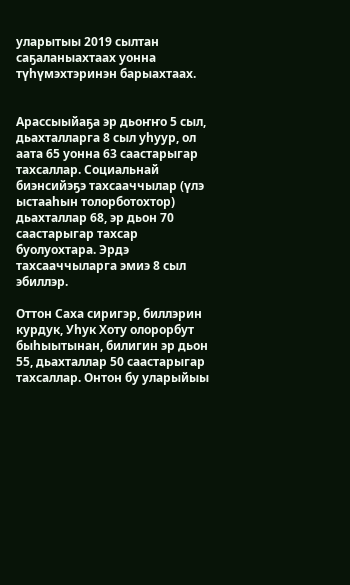уларытыы 2019 сылтан саҕаланыахтаах уонна түһүмэхтэринэн барыахтаах.


Арассыыйаҕа эр дьоҥҥо 5 сыл, дьахталларга 8 сыл уһуур, ол аата 65 уонна 63 саастарыгар тахсаллар. Социальнай биэнсийэҕэ тахсааччылар (үлэ ыстааһын толорботохтор) дьахталлар 68, эр дьон 70 саастарыгар тахсар буолуохтара. Эрдэ тахсааччыларга эмиэ 8 сыл эбиллэр.

Оттон Саха сиригэр, биллэрин курдук, Уһук Хоту олорорбут быһыытынан, билигин эр дьон 55, дьахталлар 50 саастарыгар тахсаллар. Онтон бу уларыйыы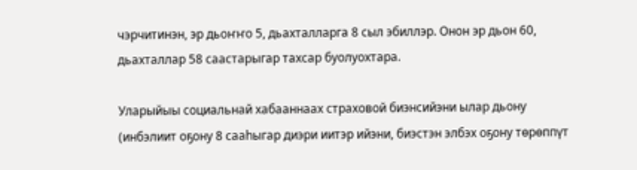чэрчитинэн, эр дьоҥҥо 5, дьахталларга 8 сыл эбиллэр. Онон эр дьон 60, дьахталлар 58 саастарыгар тахсар буолуохтара.

Уларыйыы социальнай хабааннаах страховой биэнсийэни ылар дьону (инбэлиит оҕону 8 сааһыгар диэри иитэр ийэни, биэстэн элбэх оҕону төрөппүт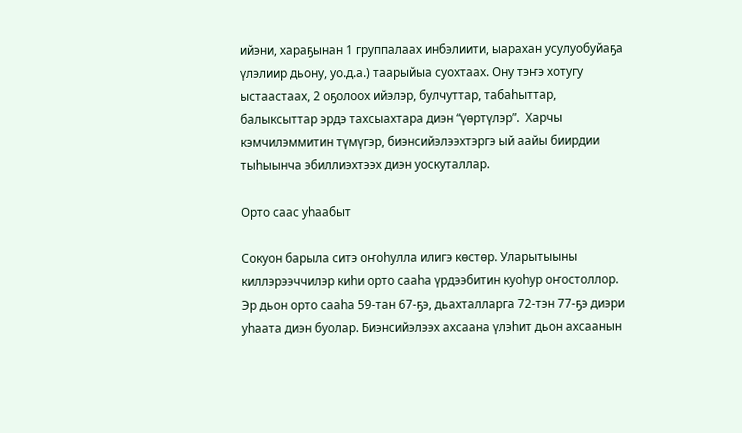ийэни, хараҕынан 1 группалаах инбэлиити, ыарахан усулуобуйаҕа үлэлиир дьону, уо.д.а.) таарыйыа суохтаах. Ону тэҥэ хотугу ыстаастаах, 2 оҕолоох ийэлэр, булчуттар, табаһыттар, балыксыттар эрдэ тахсыахтара диэн “үөртүлэр”.  Харчы кэмчилэммитин түмүгэр, биэнсийэлээхтэргэ ый аайы биирдии тыһыынча эбиллиэхтээх диэн уоскуталлар.

Орто саас уһаабыт

Сокуон барыла ситэ оҥоһулла илигэ көстөр. Уларытыыны киллэрээччилэр киһи орто сааһа үрдээбитин куоһур оҥостоллор. Эр дьон орто сааһа 59-тан 67-ҕэ, дьахталларга 72-тэн 77-ҕэ диэри уһаата диэн буолар. Биэнсийэлээх ахсаана үлэһит дьон ахсаанын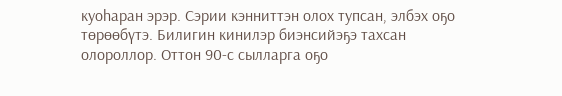куоһаран эрэр. Сэрии кэнниттэн олох тупсан, элбэх оҕо төрөөбүтэ. Билигин кинилэр биэнсийэҕэ тахсан олороллор. Оттон 90-с сылларга оҕо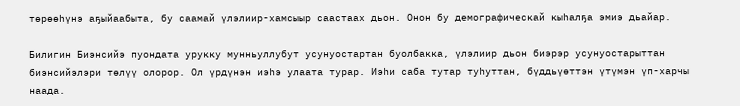төрөөһүнэ аҕыйаабыта, бу саамай үлэлиир-хамсыыр саастаах дьон. Онон бу демографическай кыһалҕа эмиэ дьайар.

Билигин Биэнсийэ пуондата урукку мунньуллубут усунуостартан буолбакка, үлэлиир дьон биэрэр усунуостарыттан биэнсийэлэри төлүү олорор. Ол үрдүнэн иэһэ улаата турар. Иэһи саба тутар туһуттан, бүддьүөттэн үтүмэн үп-харчы наада.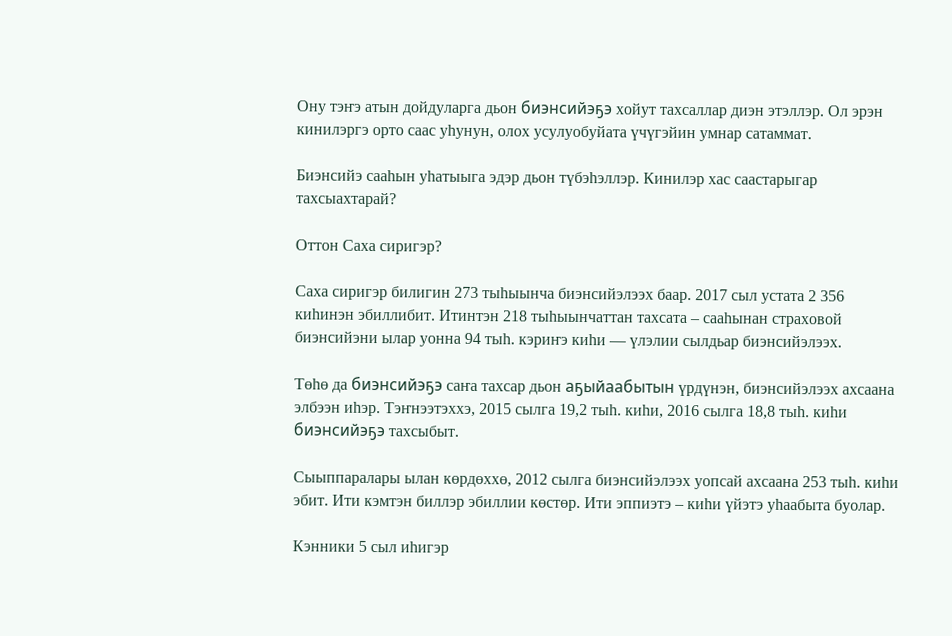Ону тэҥэ атын дойдуларга дьон биэнсийэҕэ хойут тахсаллар диэн этэллэр. Ол эрэн кинилэргэ орто саас уһунун, олох усулуобуйата үчүгэйин умнар сатаммат.

Биэнсийэ сааһын уһатыыга эдэр дьон түбэһэллэр. Кинилэр хас саастарыгар тахсыахтарай?

Оттон Саха сиригэр?

Саха сиригэр билигин 273 тыһыынча биэнсийэлээх баар. 2017 сыл устата 2 356 киһинэн эбиллибит. Итинтэн 218 тыһыынчаттан тахсата – сааhынан страховой биэнсийэни ылар уонна 94 тыһ. кэриҥэ киһи — үлэлии сылдьар биэнсийэлээх.

Төһө да биэнсийэҕэ саҥа тахсар дьон аҕыйаабытын үрдүнэн, биэнсийэлээх ахсаана элбээн иһэр. Тэҥнээтэххэ, 2015 сылга 19,2 тыһ. киһи, 2016 сылга 18,8 тыһ. киһи биэнсийэҕэ тахсыбыт.

Сыыппаралары ылан көрдөххө, 2012 сылга биэнсийэлээх уопсай ахсаана 253 тыһ. киһи эбит. Ити кэмтэн биллэр эбиллии көстөр. Ити эппиэтэ – киһи үйэтэ уһаабыта буолар.

Кэнники 5 сыл иһигэр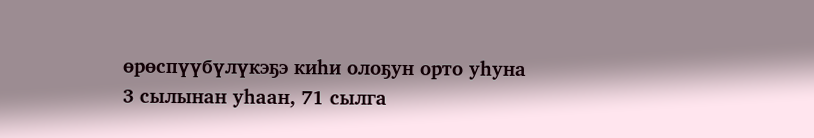өрөспүүбүлүкэҕэ киһи олоҕун орто уһуна 3 сылынан уһаан, 71 сылга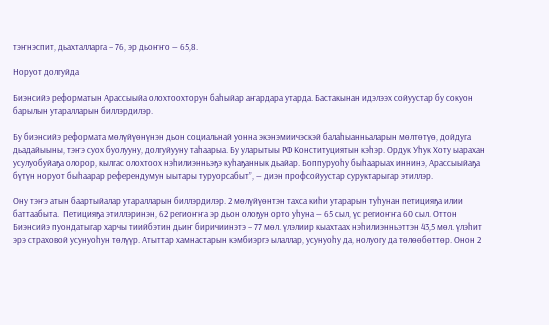тэҥнэспит, дьахталларга – 76, эр дьоҥҥо — 65,8.

Норуот долгуйда

Биэнсийэ реформатын Арассыыйа олохтоохторун баһыйар аҥардара утарда. Бастакынан идэлээх сойуустар бу сокуон барылын утаралларын биллэрдилэр.

Бу биэнсийэ реформата мөлүйүөнүнэн дьон социальнай уонна экэнэмиичэскэй балаһыанньаларын мөлтөтүө, дойдуга дьадайыыны, тэҥэ суох буолууну, долгуйууну таһаарыа. Бу уларытыы РФ Конституциятын кэһэр. Ордук Уһук Хоту ыарахан усулуобуйаҕа олорор, кылгас олохтоох нэһилиэнньэҕэ куһаҕаннык дьайар. Боппуруоһу быһаарыах иннинэ, Арассыыйаҕа бүтүн норуот быһаарар референдумун ыытары туруорсабыт”, — диэн профсойуустар суруктарыгар этиллэр.

Ону тэҥэ атын баартыйалар утаралларын биллэрдилэр. 2 мөлүйүөнтэн тахса киһи утарарын туһунан петицияҕа илии баттаабыта.  Петицияҕа этиллэринэн, 62 региоҥҥа эр дьон олоҕун орто уһуна — 65 сыл, үс региоҥҥа 60 сыл. Оттон Биэнсийэ пуондатыгар харчы тиийбэтин дьиҥ биричиинэтэ – 77 мөл. үлэлиир кыахтаах нэһилиэнньэттэн 43,5 мөл. үлэһит эрэ страховой усунуоһун төлүүр. Атыттар хамнастарын кэмбиэргэ ылаллар, усунуоһу да, нолуогу да төлөөбөттөр. Онон 2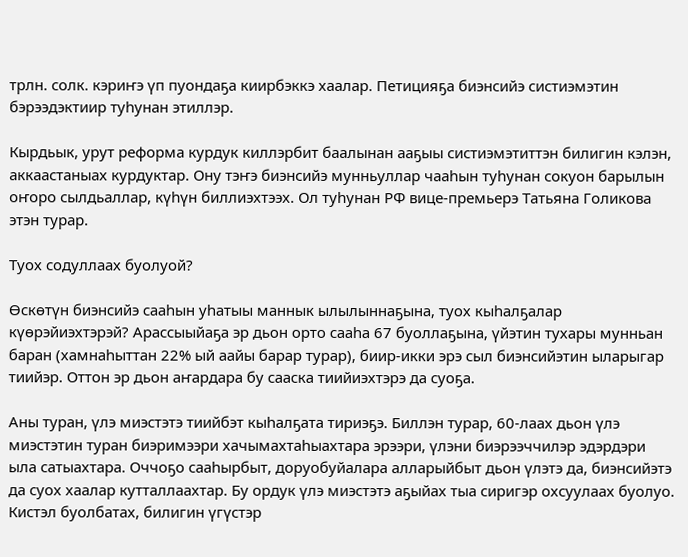трлн. солк. кэриҥэ үп пуондаҕа киирбэккэ хаалар. Петицияҕа биэнсийэ систиэмэтин бэрээдэктиир туһунан этиллэр.

Кырдьык, урут реформа курдук киллэрбит баалынан ааҕыы систиэмэтиттэн билигин кэлэн, аккаастаныах курдуктар. Ону тэҥэ биэнсийэ мунньуллар чааһын туһунан сокуон барылын оҥоро сылдьаллар, күһүн биллиэхтээх. Ол туһунан РФ вице-премьерэ Татьяна Голикова этэн турар.

Туох содуллаах буолуой?

Өскөтүн биэнсийэ сааһын уһатыы маннык ылылыннаҕына, туох кыһалҕалар күөрэйиэхтэрэй? Арассыыйаҕа эр дьон орто сааһа 67 буоллаҕына, үйэтин тухары мунньан баран (хамнаһыттан 22% ый аайы барар турар), биир-икки эрэ сыл биэнсийэтин ыларыгар тиийэр. Оттон эр дьон аҥардара бу сааска тиийиэхтэрэ да суоҕа.

Аны туран, үлэ миэстэтэ тиийбэт кыһалҕата тириэҕэ. Биллэн турар, 60-лаах дьон үлэ миэстэтин туран биэримээри хачымахтаһыахтара эрээри, үлэни биэрээччилэр эдэрдэри ыла сатыахтара. Оччоҕо сааһырбыт, доруобуйалара алларыйбыт дьон үлэтэ да, биэнсийэтэ да суох хаалар кутталлаахтар. Бу ордук үлэ миэстэтэ аҕыйах тыа сиригэр охсуулаах буолуо. Кистэл буолбатах, билигин үгүстэр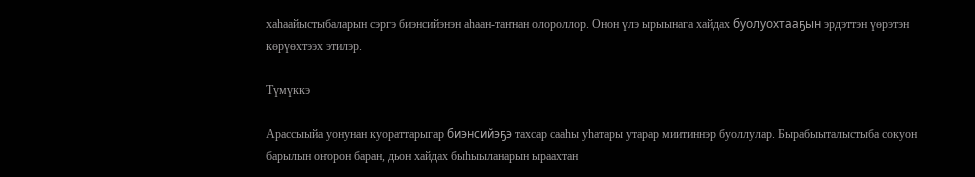хаһаайыстыбаларын сэргэ биэнсийэнэн аһаан-таҥнан олороллор. Онон үлэ ырыынага хайдах буолуохтааҕын эрдэттэн үөрэтэн көрүөхтээх этилэр.

Түмүккэ

Арассыыйа уонунан куораттарыгар биэнсийэҕэ тахсар сааһы уһатары утарар миитиннэр буоллулар. Бырабыыталыстыба сокуон барылын оҥорон баран, дьон хайдах быһыыланарын ыраахтан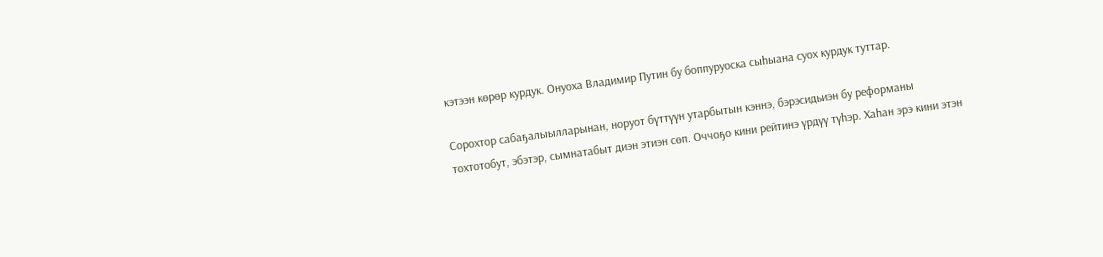кэтээн көрөр курдук. Онуоха Владимир Путин бу боппуруоска сыһыана суох курдук туттар.

Сорохтор сабаҕалыылларынан, норуот бүттүүн утарбытын кэннэ, бэрэсидьиэн бу реформаны тохтотобут, эбэтэр, сымнатабыт диэн этиэн сөп. Оччоҕо кини рейтинэ үрдүү түһэр. Хаһан эрэ кини этэн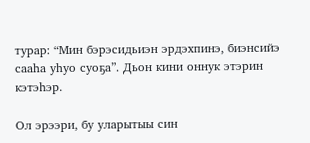турар: “Мин бэрэсидьиэн эрдэхпинэ, биэнсийэ сааһа уһуо суоҕа”. Дьон кини оннук этэрин кэтэһэр.

Ол эрээри, бу уларытыы син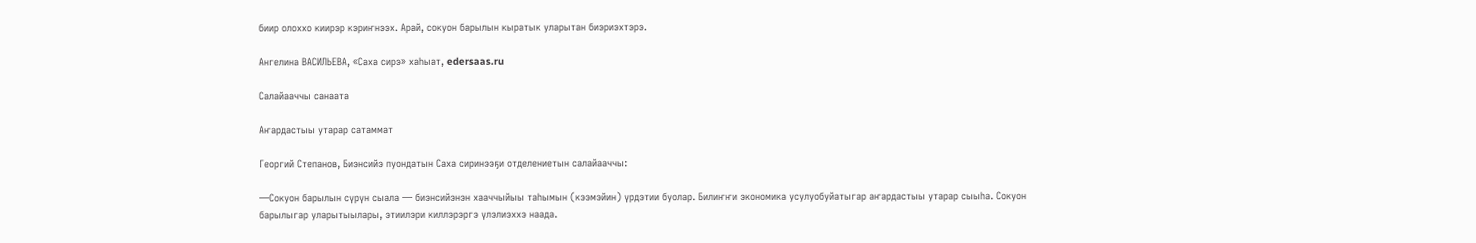биир олоххо киирэр кэриҥнээх. Арай, сокуон барылын кыратык уларытан биэриэхтэрэ.

Ангелина ВАСИЛЬЕВА, «Саха сирэ» хаһыат, edersaas.ru

Салайааччы санаата

Аҥардастыы утарар сатаммат

Георгий Степанов, Биэнсийэ пуондатын Саха сиринээҕи отделениетын салайааччы:

—Сокуон барылын сүрүн сыала — биэнсийэнэн хааччыйыы таһымын (кээмэйин) үрдэтии буолар. Билиҥҥи экономика усулуобуйатыгар аҥардастыы утарар сыыһа. Сокуон барылыгар уларытыылары, этиилэри киллэрэргэ үлэлиэххэ наада.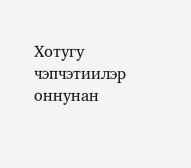Хотугу чэпчэтиилэр оннунан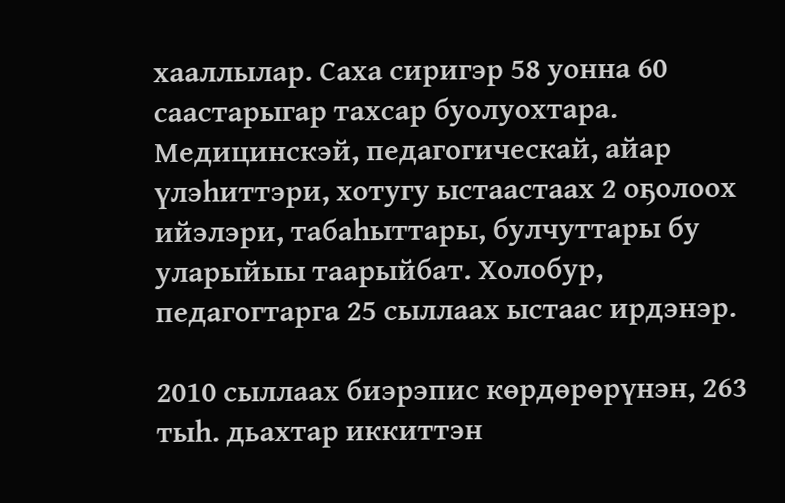хааллылар. Саха сиригэр 58 уонна 60 саастарыгар тахсар буолуохтара. Медицинскэй, педагогическай, айар үлэһиттэри, хотугу ыстаастаах 2 оҕолоох ийэлэри, табаһыттары, булчуттары бу уларыйыы таарыйбат. Холобур, педагогтарга 25 сыллаах ыстаас ирдэнэр.

2010 сыллаах биэрэпис көрдөрөрүнэн, 263 тыһ. дьахтар иккиттэн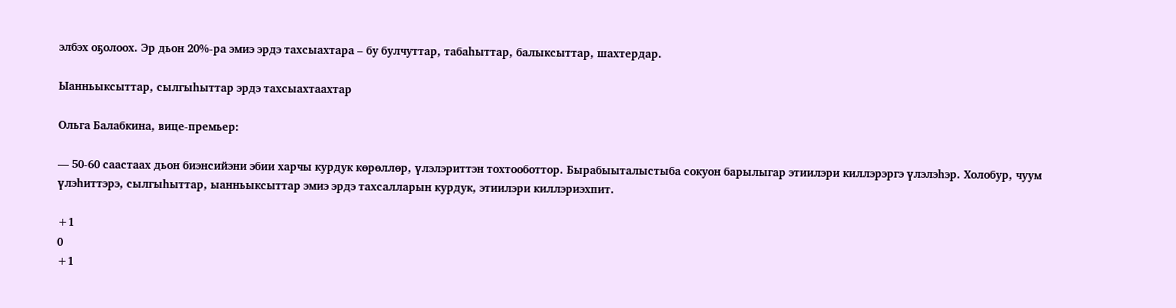элбэх оҕолоох. Эр дьон 20%-ра эмиэ эрдэ тахсыахтара – бу булчуттар, табаһыттар, балыксыттар, шахтердар.

Ыанньыксыттар, сылгыһыттар эрдэ тахсыахтаахтар

Ольга Балабкина, вице-премьер:

— 50-60 саастаах дьон биэнсийэни эбии харчы курдук көрөллөр, үлэлэриттэн тохтооботтор. Бырабыыталыстыба сокуон барылыгар этиилэри киллэрэргэ үлэлэһэр. Холобур, чуум үлэһиттэрэ, сылгыһыттар, ыанньыксыттар эмиэ эрдэ тахсалларын курдук, этиилэри киллэриэхпит.

+1
0
+1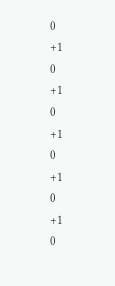0
+1
0
+1
0
+1
0
+1
0
+1
0